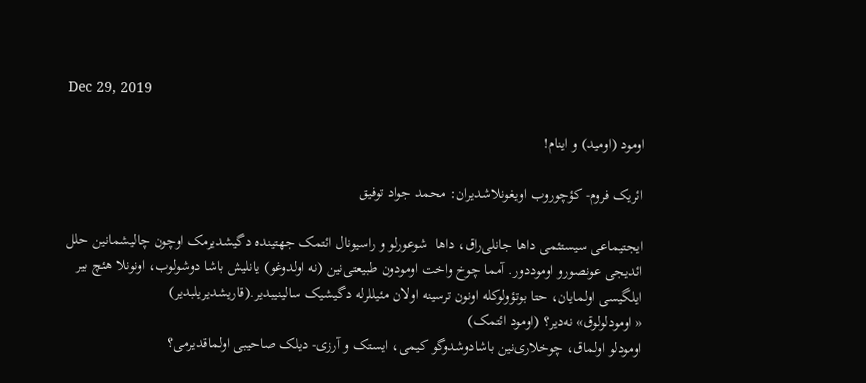Dec 29, 2019

اومود (اوميد) و اينام!

ائريک فروم- کؤچوروب اويغونلاشديران: محمد جواد توفيق

ايجتيماعى سيستئمى داها جانلى‌راق، داها  شوعورلو و راسيونال‌ ائتمک جهتينده دگيشديرمک اوچون چاليشمانين حلل ائديجى عونصورو اوموددور. آمما چوخ واخت اومودون طبيعتى‌نين (نه اولدوغو) يانليش باشا دوشولوب، اونونلا هئچ بير ايلگيسى اولمايان، حتا بوتؤولوکله اونون ترسينه اولان مئيللرله دگيشيک سالينيبدير.(قاريشديريلبدير)
« اومودلولوق» نه‌دير؟ (اومود ائتمک)
اومودلو اولماق، چوخلارى‌نين باشادوشدوگو کيمى، ايستک و آرزى- ديلک صاحيبى اولماقديرمى؟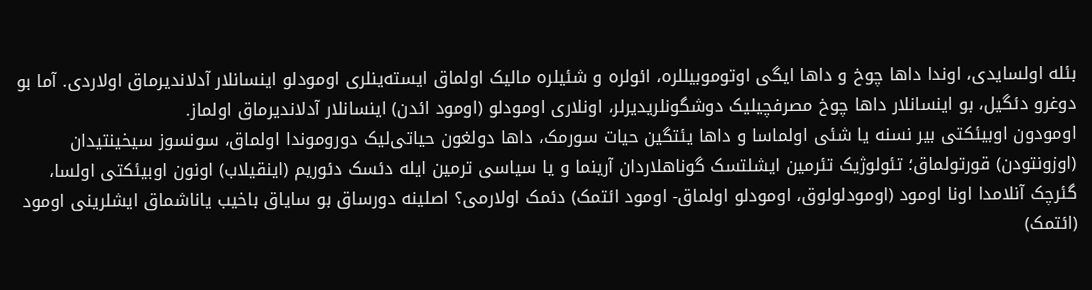بئله اولسايدى، اوندا داها چوخ و داها ايگى اوتوموبيللره، ائولره و شئيلره ماليک اولماق ايسته‌ينلرى اومودلو اينسانلار آدلانديرماق اولاردى. آما بو دوغرو دئگيل، بو اينسانلار داها چوخ مصرفچيليک دوشگونلريديرلر، اونلارى اومودلو (اومود ائدن) اينسانلار آدلانديرماق اولماز.
اومودون اوبيئکتى بير نسنه يا شئى اولماسا و داها يئتگين حيات سورمک، داها دولغون حياتى‌ليک دوروموندا اولماق، سونسوز سيخينتيدان (اوزونتودن) قورتولماق؛ تئولوژيک تئرمين ايشلتسک گوناهلاردان آرينما و يا سياسى ترمين ايله دئسک دئوريم (اينقيلاب) اونون اوبيئکتى اولسا، گئرچک آنلامدا اونا اومود (اومودلولوق، اومودلو اولماق- اومود ائتمک) دئمک اولارمى؟ اصلينه دورساق بو ساياق باخيب ياناشماق ايشلرينى اومود (ائتمک)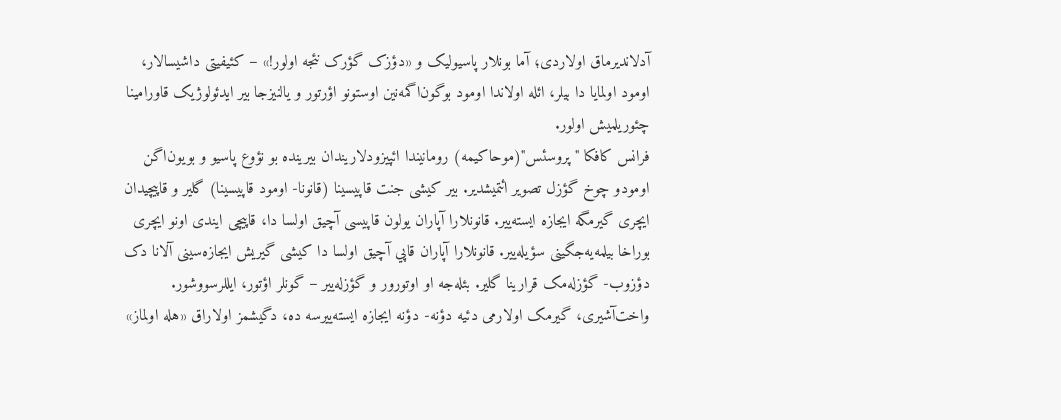آدلانديرماق اولاردى؛ آما بونلار پاسيوليک و «دؤزک گؤرک نئجه اولور!» – کئيفيتى داشيسالار، اومود اولمايا دا بيلر، ائله اولاندا اومود بوگون‌اگمه‌نين اوستونو اؤرتور و يالنيزجا بير ايدئولوژيک قاورامينا چئوريلميش اولور.
فرانس کافکا "پروسئس"(موحاکيمه) روما‌نيندا ائپيزودلاريندان بيرينده بو نؤوع پاسيو و بويون‌اگن اومودو چوخ گؤزل تصوير ائتميشدير. بير کيشى جنت قاپيسينا (قانونا- اومود قاپيسينا) گلير و قاپيچيدان ايچرى گيرمگه ايجازه ايسته‌يير. قانونلارا آپاران يولون قاپيسى آچيق اولسا دا، قاپيچى ايندى اونو ايچرى بوراخا بيلمه‌يه‌جگينى سؤيله‌يير. قانونلارا آپاران قاپي آچيق اولسا دا کيشى گيريش ايجازه‌سينى آلانا دک دؤزوب- گؤزله‌مک قرارينا گلير. بئله‌جه او اوتورور و گؤزله‌يير – گونلر اؤتور، ايللرسووشور. واخت‌آشيرى، گيرمک اولارمى دئيه دؤنه- دؤنه ايجازه ايسته‌ييرسه ده، دگيشمز اولاراق «هله اولماز»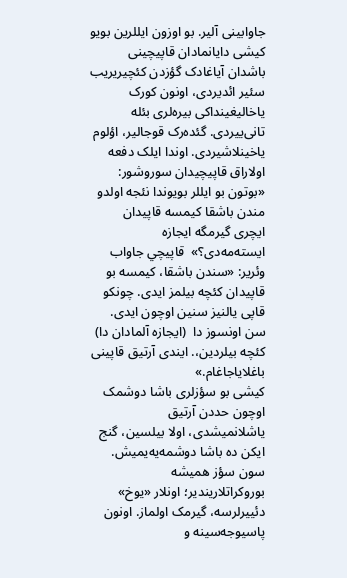جاوابينى آلير. بو اوزون ايللرين بويو کيشى دايانمادان قاپيچينى باشدان آياغادک گؤزدن کئچيريريب سئير ائديردى، اونون کورک ياخاليغينداکى بيره‌لرى بئله تانى‌ييردى. گئده‌رک قوجالير، اؤلوم ياخينلاشيردى. اوندا ايلک دفعه اولاراق قاپيچيدان سوروشور: «بوتون بو ايللر بويوندا نئجه اولدو مندن باشقا کيمسه قاپيدان ايچرى گيرمگه ايجازه‌ ايسته‌مه‌دى؟»  قاپيچي جاواب وئرير: «سندن باشقا، کيمسه بو قاپيدان کئچه بيلمز ايدى. چونکو قاپى يالنيز سنين اوچون ايدى. سن اونسوز دا  (ايجازه آلمادان دا) کئچه بيلردين،. ايندى آرتيق قاپينى باغلاياجاغام.»
کيشى بو سؤزلرى باشا دوشمک اوچون حددن آرتيق ياشلانميشدى، اولا بيلسين، گنج ايکن ده باشا دوشمه‌يه‌يميش. سون سؤز هميشه بوروکراتلاريندير؛ اونلار «يوخ» دئييرلرسه، گيرمک اولماز. اونون پاسيوجه‌سينه و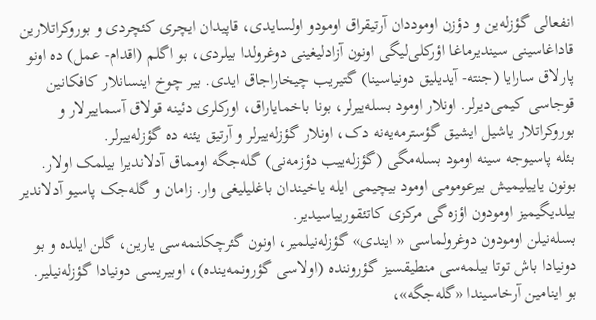انفعالى گؤزله‌ين و دؤزن اوموددان آرتيقراق اومودو اولسايدى، قاپيدان ايچرى کئچردى و بوروکراتلارين قاداغاسينى سينديرماغا اؤرکلى‌ليگى اونون آزادليغينى دوغرولدا بيلردى، بو اگلم (اقدام- عمل) ده اونو پارلاق سارايا (جنته- آيديليق دونياسينا) گتيريب چيخاراجاق ايدى. بير چوخ اينسانلار کافکا‌نين قوجاسى کيمى‌ديرلر. اونلار اومود بسله‌ييرلر، بونا باخماياراق، اورکلرى‌ دئينه قولاق آسماييرلار و بوروکراتلار ياشيل ايشيق گؤسترمه‌يه‌نه دک، اونلار گؤزله‌ييرلر و آرتيق يئنه ده گؤزله‌ييرلر.
بئله پاسيوجه سينه اومود بسله‌مگى (گؤزله‌ييب دؤزمه‌نى) گله‌جگه اومماق آدلانديرا بيلمک اولار. بونون ياييليميش بيرعومومى اومود بيچيمى ايله ياخيندان باغليليغى وار. زامان و گله‌جک پاسيو آدلاندير بيلديگيميز اومودون اؤزه‌گى مرکزى کاتئقوريياسيدير.
بسله‌نيلن اومودون دوغرولماسى « ايندى» گؤزله‌نيلمير، اونون گئرچکلنمه‌سى يارين، گلن ايلده و بو دونيادا باش توتا بيلمه‌سى منطيقسيز گؤروننده (اولاسى گؤرونمه‌ينده)، اوبيريسى دونيادا گؤزله‌نيلير.
بو اينامين آرخاسيندا «گله‌جگه»،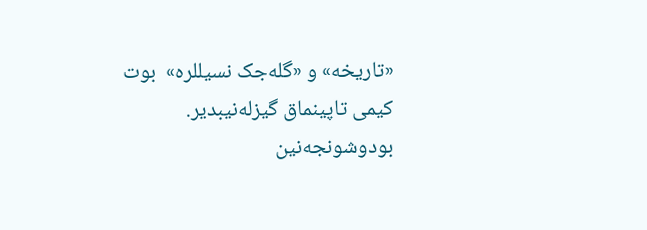«تاريخه» و «گله‌جک نسيللره»  بوت کيمى تاپينماق گيزله‌نيبدير. بودوشونجه‌نين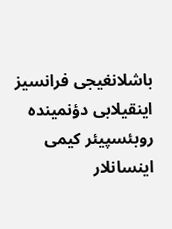باشلانغيجى فرانسيز اينقيلابى دؤنمينده روبئسپيئر کيمى اينسانلار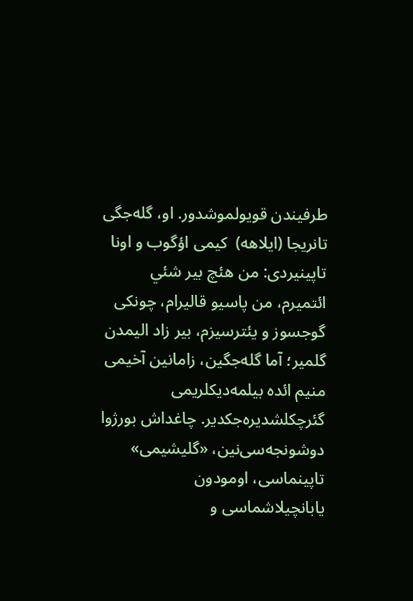طرفيندن قويولموشدور. او، گله‌جگى تانريجا (ايلاهه)  کيمى اؤگوب و اونا تاپينيردى: من هئچ بير شئي ائتميرم، من پاسيو قاليرام، چونکى گوجسوز و يئترسيزم، بير زاد اليمدن گلمير؛ آما گله‌جگين، زامانين آخيمى منيم ائده بيلمه‌ديکلريمى گئرچکلشديره‌جکدير. چاغداش بورژوا دوشونجه‌سى‌نين، «گليشيمى» تاپينماسى، اومودون يابانچيلاشماسى و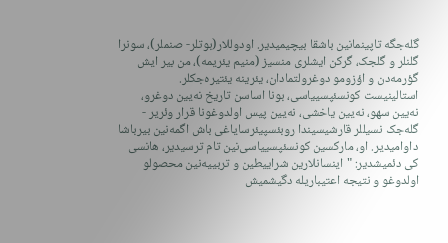گله‌جگه تاپينما‌نين باشقا بيچيميدير. اودوللار(بوتلر- صنملر)، سونرا گلنلر و گلجک، گرکن ايشلرى منسيز (منيم يئريمه)، من بير ايش گؤرمه‌دن و اؤزومو دوغرولتمادان، يئرينه يئتيره‌جکلر.
استالينيست کونسئپسيياسى، بونا اساسن تاريخ نه‌يين دوغرو، نه‌يين سهو، نه‌يين ياخشى، نه‌يين پيس اولدوغونا قرار وئرير - گله‌جک نسيللر قارشيسيندا روبئسپيئرساياغى باش اگمه‌‌نين بيرباشا داواميدير. او، مارکسين کونسئپسيياسى‌نين تام ترسيدير، هانسى کى دئميشدير: "اينسانلارين شراييطين و تربييه‌‌نين محصولو اولدوغو و نتيجه اعتيباريله دگيشميش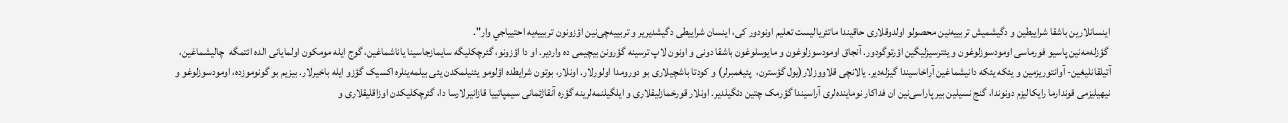اينسانلارين باشقا شراييطين و دگيشميش تربييه‌‌نين محصولو اولدوقلارى حاقيندا ماتئرياليست تعليم اونودور کى، اينسان شراييطى دگيشديرير و تربييه‌چى‌نين اؤزونون تربييه‌يه احتيياجي وار".
 گؤزله‌مه‌نين پاسيو فورماسى اومودسوزلوغون و يئترسيزليگين اؤرتوگودور. آنجاق اومودسوزلوغون و مايوسلوغون باشقا دونى و اونون لاپ ترسينه گؤرونن بيچيمى ده واردير. او دا اؤزونو، گئرچکليگه سايمازجاسينا ياناشماغين، گوج ايله مومکون اولمايانى الده ائتمگه  چاليشماغين، آتيلقانليغين- آوانتوريزمين و يئکه يئکه دانيشماغين آراخاسيندا گيزله‌دير. يالانچى قلاووزلار(يول گؤسترن،  پئيغمبرلر) و کودتا باشچيلارى‌ بو دورومدا اولورلار. اونلار، بوتون شرايطده اؤلومو يئنيلمکدن يئى بيلمه‌ينلره اکسيک گؤزو ايله باخيرلار. بيزيم بو گونوموزده، اومودسوزلوغو و نيهيليزمى قوندارما رايکاليزم دونوندا، گنج نسيلين بير پاراسى‌نين ان فداکار نوماينده‌لرى آراسيندا گؤرمک چتين دئگيلدير. اونلار قورخمازليقلارى و ايلگيلنمه‌لرينه گؤره آنقاژئمانى سيمپاتييا قازانيرلارسا دا‌، گئرچکليکدن اوزاقليقلارى و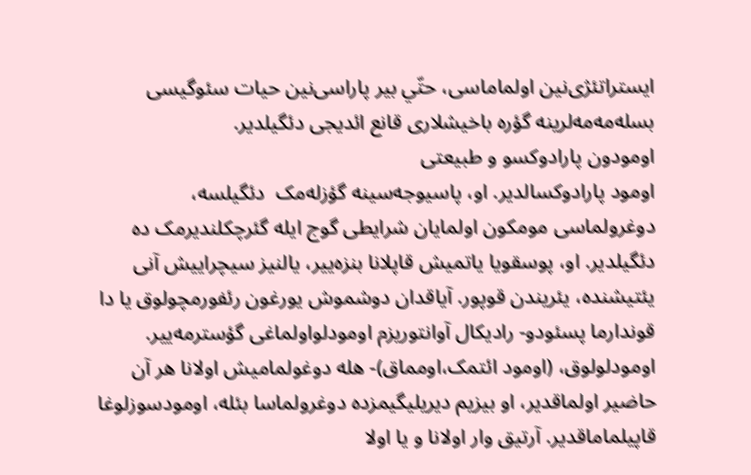ايستراتئژى‌نين اولماماسى، حتّي بير پاراسى‌نين حيات سئوگيسى بسله‌مه‌مه‌لرينه گؤره باخيشلارى قانع ائديجى دئگيلدير.
اومودون پارادوکسو و طبيعتى
اومود پارادوکسالدير. او، پاسيوجه‌سينه گؤزله‌مک  دئگيلسه، دوغرولماسى مومکون اولمايان شرايطى گوج ايله گئرچکلنديرمک ده دئگيلدير. او، پوسقويا ياتميش قاپلانا بنزه‌يير، يالنيز سيچراييش آنى يئتيشنده، يئريندن قوپور. آياقدان دوشموش يورغون رئفورمچولوق يا دا قوندارما پسئودو- راديکال آوانتوريزم اومودلواولماغى گؤسترمه‌يير. اومودلولوق، (اومود ائتمک،اومماق)- هله دوغولماميش اولانا هر آن حاضير اولماقدير، او بيزيم ديريليگيمزده دوغرولماسا بئله، اومودسوزلوغا قاپيلماماقدير. آرتيق وار اولانا و يا اولا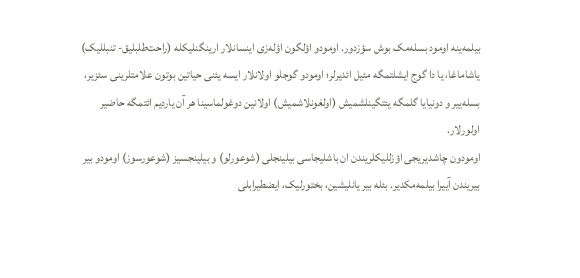بيلمه‌ينه اومود بسله‌مک بوش سؤزدور. اومودو اؤلگون اؤله‌زى اينسانلار ارينگنليکله (راحت‌طلبليق- تنبلليک) ياشاماغا، يا دا گوج ايشلتمگه مئيل ائديرلر؛ اومودو گوجلو اولانلار ايسه يئنى حياتين بوتون علامتلرينى سئزير، بسله‌يير و دونيايا گلمگه يئتگينلشميش (اولغونلاشميش) اولا‌نين دوغولماسينا هر آن يارديم ائتمگه حاضير اولورلار.
اومودون چاشديريجى اؤزلليکلريندن ان باشليجاسى بيلينجلى (شوعورلو) و بيلينجسيز (شوعورسوز) اومودو بير بيريندن آييرا بيلمه‌مکدير. بئله بير يانليشين، بختورليک، ايضطيرابلى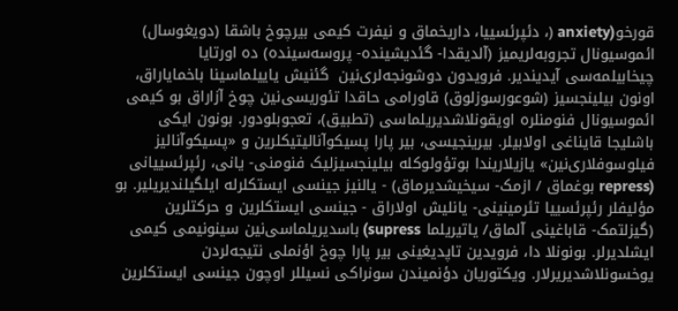قورخو(anxiety (، دئپرئسييا، داريخماق و نيفرت کيمى بيرچوخ باشقا (دويغوسال) ائموسيونال تجروبه‌لريميز (آلديقدا- گئديشينده- پروسه‌سينده) ده اورتايا چيخابيلمه‌سى آيديندير. فرويدون دوشونجه‌لرى‌نين  گئنيش ياييلماسينا باخماياراق، اونون بيلينجسيز (شوعورسوزلوق) قاورامى حاقدا تئوريسى‌نين چوخ آزاراق بو کيمى ائموسيونال فنومنلره اويقونلاشديريلماسى (تطبيق)، تعجوبلودور. بونون ايکى باشليجا قايناغى اولابيلر. بيرينجيسى، بير پارا پسيکوآناليتيکلرين و «پسيکوآناليز فيلوسوفلارى‌نين» يازيلاريندا بوتؤولوکله بيلينجسيزليک فنومنى- يانى، رئپرئسييانى (repress بوغماق / ازمک- سيخيشديرماق) - يالنيز جينسى ايستکلرله ايلگيلنديريلير. بو مؤليفلر رئپرئسييا تئرمينينى- يانليش اولاراق - جينسى ايستکلرين و حرکتلرين (گيزلتمک- قاباغينى آلماق/ ياتيريلما supress) باسديريلماسى‌نين سينونيمى کيمى ايشلديرلر. بونونلا دا، فرويدين تاپديغينى بير پارا چوخ اؤنملى نتيجه‌لردن يوخسونلاشديريرلار. ويکتوريان دؤنميندن سونراکى نسيللر اوچون جينسى ايستکلرين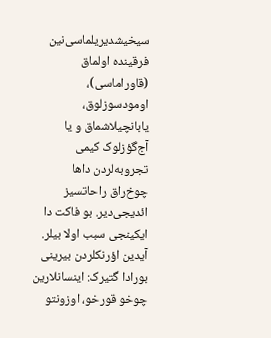سيخيشديريلماسى‌نين‌ فرقينده اولماق (قاوراماسى)، اومودسوزلوق، يابانچيلاشماق و يا آج‌گؤزلوک کيمى تجروبه‌لر‌دن داها چوخ‌راق راحاتسيز ائديجى‌دير. بو فاکت دا ايکينجى سبب اولا بيلر. آيدين اؤرنکلردن بيرينى بورادا گتيرک: اينسانلارين چوخو قورخو، اوزونتو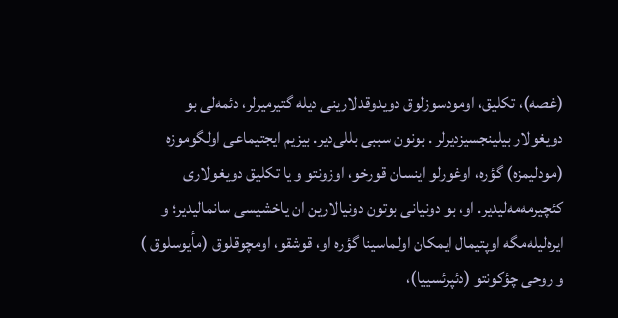(غصه)، تکليق، اومودسوزلوق دويدوقدلارينى ديله گتيرميرلر، دئمه‌لى بو دويغولار بيلينجسيزديرلر . بونون سببى بللى‌دير. بيزيم ايجتيماعى اولگوموزه (مودليمزه) گؤره، اوغورلو اينسان قورخو، اوزونتو و يا تکليق دويغولارى کئچيرمه‌مه‌ليدير. او، بو دونيانى بوتون دونيالارين ان ياخشيسى سانماليدير؛ و ايره‌ليله‌مگه اوپتيمال ايمکا‌ن اولماسينا گؤره او، قوشقو، اومچوقلوق (مأيوسلوق ) و روحى چؤکونتو (دئپرئسييا)،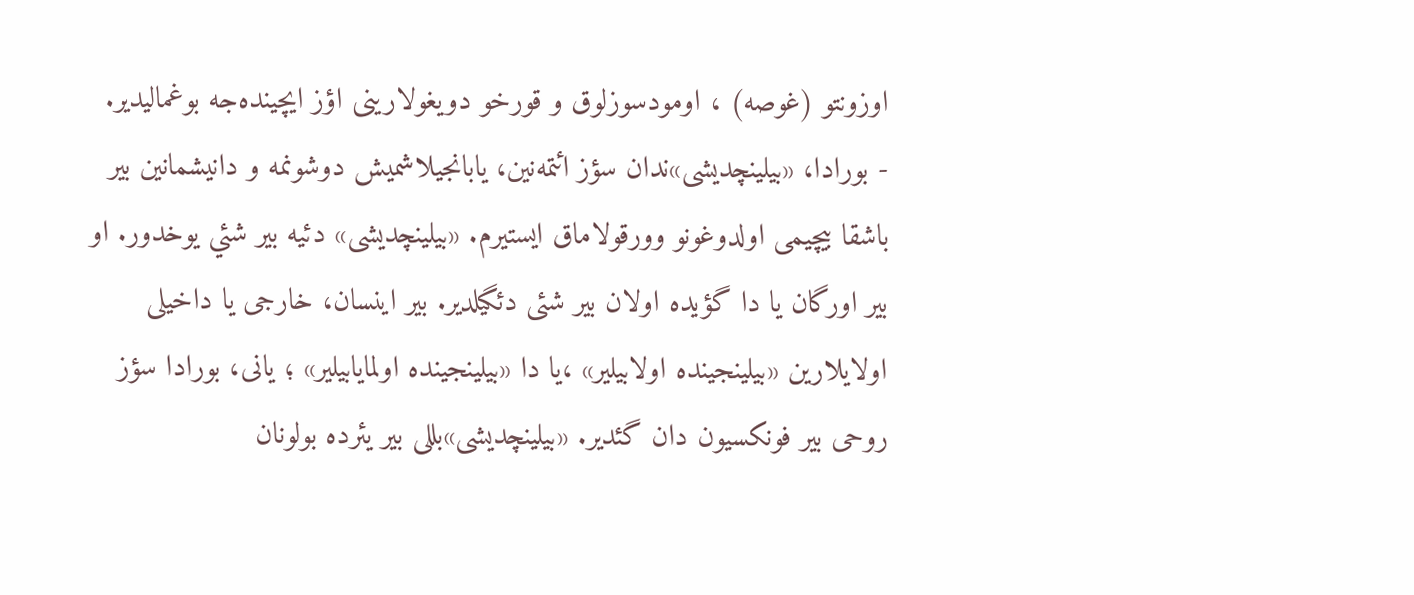اوزونتو (غوصه) ، اومودسوزلوق و قورخو دويغولارينى اؤز ايچينده‌جه بوغماليدير.
- بورادا، «بيلينچديشى»ندان سؤز ائتمه‌نين، يابانجيلاشميش دوشونمه و دانيشمانين بير باشقا بيچيمى اولدوغونو وورقولاماق ايستيرم. «بيلينچديشى» دئيه بير شئي يوخدور. او بير اورگان يا دا گؤيده اولان بير شئى دئگيلدير. بير اينسان، خارجى يا داخيلى اولايلارين «بيلينجينده اولابيلير» ،يا دا «بيلينجينده اولمايابيلير» ؛ يانى، بورادا سؤز روحى بير فونکسيون دان گئدير. «بيلينچديشى»بللى بير يئرده بولونان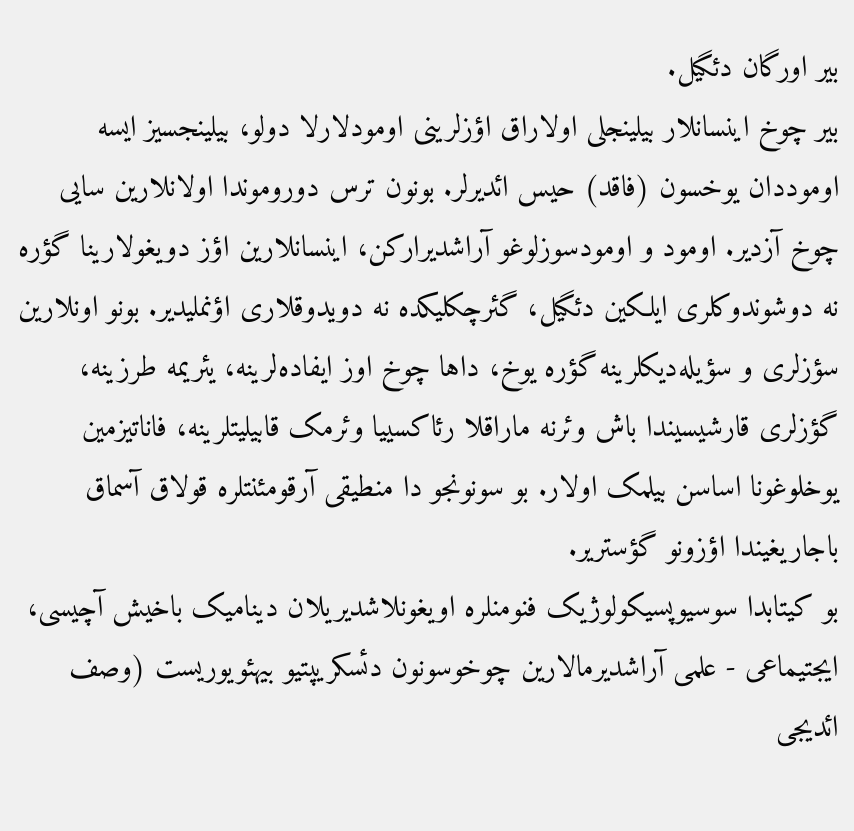بير اورگان دئگيل.
بير چوخ اينسانلار بيلينجلى اولاراق اؤزلرينى اومودلارلا دولو، بيلينجسيز ايسه اوموددان يوخسون (فاقد) حيس ائديرلر. بونون ترس دوروموندا اولانلارين سايى چوخ آزدير. اومود و اومودسوزلوغو آراشديرارکن، اينسانلارين اؤز دويغولارينا گؤره نه دوشوندوکلرى ايلکين دئگيل، گئرچکليکده نه دويدوقلارى اؤنمليدير. بونو اونلارين سؤزلرى و سؤيله‌ديکلرينه گؤره يوخ، داها چوخ اوز ايفاده‌لرينه، يئريمه طرزينه، گؤزلرى قارشيسيندا باش وئرنه ماراقلا رئاکسييا وئرمک قابيليتلرينه، فاناتيزمين يوخلوغونا اساسن بيلمک اولار. بو سونونجو دا منطيقى آرقومئنتلره قولاق آسماق باجاريغيندا اؤزونو گؤسترير.
بو کيتابدا سوسيوپسيکولوژيک فنومنلره اويغونلاشديريلان ديناميک باخيش آچيسى، ايجتيماعى - علمى آراشديرمالارين چوخوسونون دئسکريپتيو بيهئويوريست (وصف ائديجى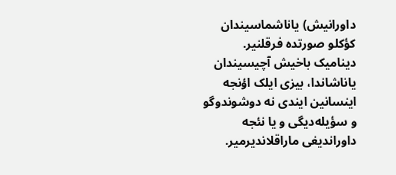داورانيش) ياناشماسيندان کؤکلو صورتده فرقلنير. ديناميک باخيش آچيسيندان ياناشاندا، بيزى ايلک اؤنجه اينسا‌نين ايندى نه دوشوندوگو و سؤيله‌ديگى و يا نئجه داورانديغى ماراقلانديرمير.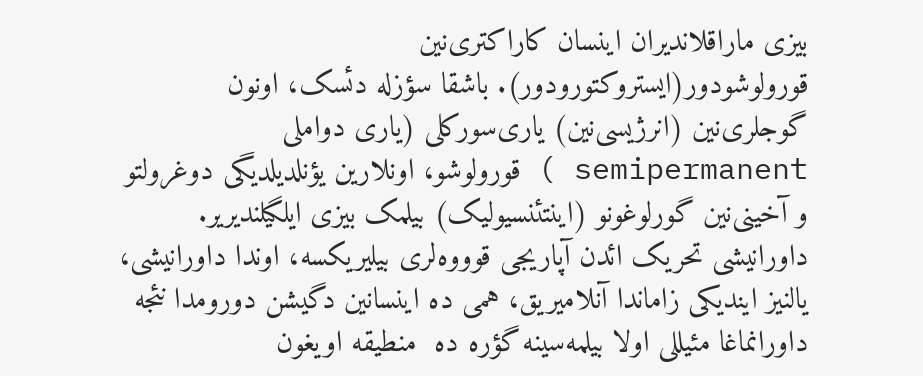بيزى ماراقلانديران اينسان کاراکترى‌نين قورولوشودور(ايستروکتورودور). باشقا سؤزله دئسک، اونون گوجلرى‌نين (انرژيسى‌نين) يارى‌سورکلى (يارى دواملى semipermanent ) قورولوشو، اونلارين يؤنلديلديگى دوغرولتو و آخينى‌‌نين گورلوغونو (اينتئنسيوليک) بيلمک بيزى ايلگيلنديرير. داورانيشى تحريک ائدن آپاريجى قوووه‌لرى بيليريکسه، اوندا داورانيشى، يالنيز اينديکى زاماندا آنلاميريق، همى ده اينسا‌نين دگيشن دورومدا نئجه داورانماغا مئيللى اولا بيلمه‌سينه گؤره ده  منطيقه اويغون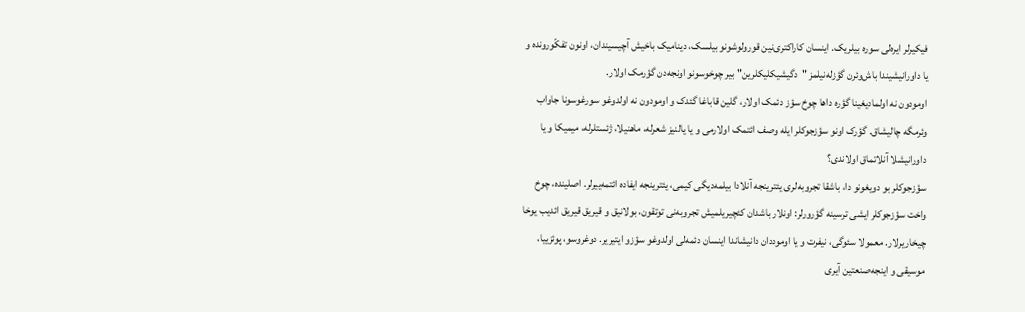فيکيرلر ايره‌لى سوره بيلريک. اينسان کاراکترى‌نين قورولوشونو بيلسک، ديناميک باخيش آچيسيندان، اونون تفکّورونده و يا داورانيشيندا باش‌وئرن گؤزله‌نيلمز "دگيشيکليکلرين" بير چوخوسونو اونجه‌دن گؤرمک اولار.
اومودون نه اولماديغينا گؤره داها چوخ سؤز دئمک اولار، گلين قاباغا گئدک و اومودون نه اولدوغو سورغوسونا جاواب وئرمگه چاليشاق. گؤرک اونو سؤزجوکلر ايله وصف ائتمک اولارمى و يا يالنيز شعرله، ماهنيلا، ژئستلرله، ميميکا و يا داورانيشلا آنلاتماق اولاندى؟
سؤزجوکلر بو دويغونو دا، باشقا تجروبه‌لرى يئترينجه آنلادا بيلمه‌ديگى کيمى، يئترينجه ايفاده ائتمه‌ييرلر. اصلينده، چوخ واخت سؤزجوکلر ايشى ترسينه گؤرورلر: اونلار باشدان کئچيريلميش تجروبه‌نى توتقون، بولانيق و قيريق قيريق ائديب يوخا چيخاريرلار. معمولا سئوگى، نيفرت و يا اوموددان دانيشاندا اينسان دئمه‌لى اولدوغو سؤزو ايتيرير. دوغروسو، پوئزييا، موسيقى و اينجه‌صنعتين آيرى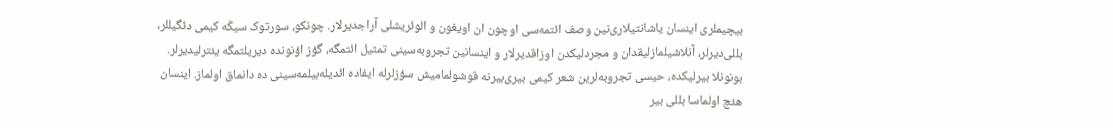بيچيملرى‌ اينسان ياشانتيلارى‌نين وصف ائتمه‌سى‌ اوچون ان اويغون و الوئريشلى آراجديرلار. چونکو، سورتوک سيکّه‌‌‌ کيمى دئگيللر، بللى‌ديرلر، آنلاشيلمازليقدان و مجردليکدن اوزاقديرلار و اينسانين تجروبه‌سينى تمثيل ائتمگه، گؤز اؤنونده ديريلتمگه يئترليديرلر.
بونونلا بيرليکده، حيسى تجروبه‌لرين شعر کيمى بيرى‌بيرنه قوشولماميش سؤزلرله ايفاده ائديله‌بيلمه‌سينى ده دانماق اولماز. اينسان هئچ اولماسا بللى بير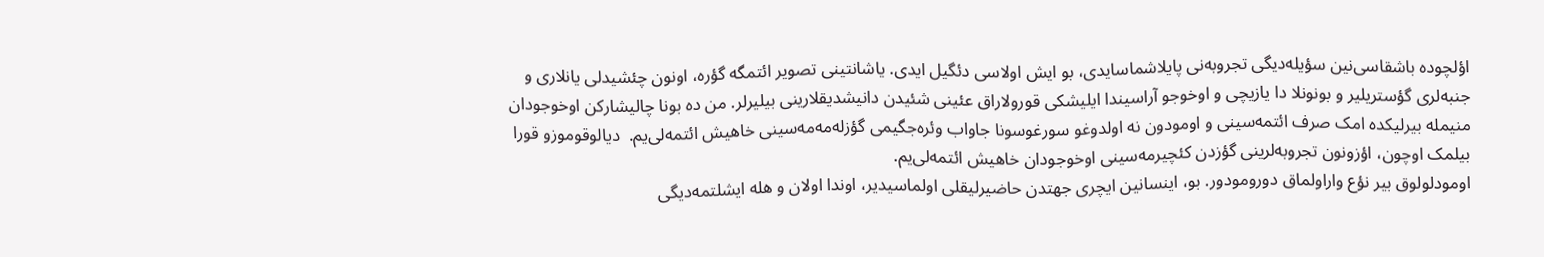اؤلچوده باشقاسى‌نين سؤيله‌ديگى تجروبه‌نى پايلاشماسايدى، بو ايش اولاسى دئگيل ايدى. ياشانتينى تصوير ائتمگه گؤره، اونون چئشيدلى يانلارى و جنبه‌لرى گؤستريلير و بونونلا دا يازيچى و اوخوجو آراسيندا ايليشکى‌ قورولاراق عئينى شئيدن دانيشديقلارينى بيليرلر. من ده بونا چاليشارکن اوخوجودان منيمله بيرليکده امک صرف ائتمه‌سينى و اومودون نه اولدوغو سورغوسونا جاواب وئره‌جگيمى گؤزله‌مه‌مه‌سينى خاهيش ائتمه‌لى‌يم.  ديالوقوموزو قورا بيلمک اوچون، اؤزونون تجروبه‌لرينى گؤزدن کئچيرمه‌سينى اوخوجودان خاهيش ائتمه‌لى‌يم.
اومودلولوق بير نؤع واراولماق دورومودور. بو، اينسانين ايچرى جهتدن حاضيرليقلى اولماسيدير، اوندا اولان و هله ايشلتمه‌ديگى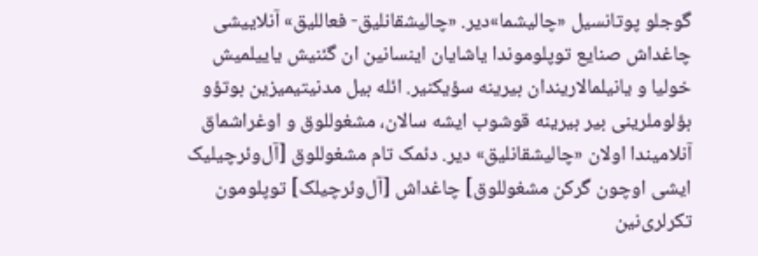گوجلو پوتانسيل «چاليشما»دير. «چاليشقانليق- فعالليق» آنلاييشى چاغداش صنايع توپلوموندا ياشايان اينسانين ان گئنيش ياييلميش خوليا و يانيلمالاريندان بيرينه سؤيکنير. ائله بيل مدنيتيميزين بوتؤو بؤلوملرينى بير بيرينه قوشوب ايشه سالان، مشغوللوق و اوغراشماق آنلاميندا اولان «چاليشقانليق» دير. دئمک تام مشغوللوق [آل‌وئرچيليک ايشى اوچون گرکن مشغوللوق] چاغداش [آل‌وئرچيلک] توپلومون تکرلرى‌نين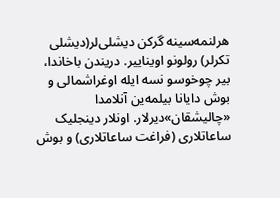هرلنمه‌سينه گرکن ديشلى‌لر(ديشلى تکرلر) رولونو اوينايير. دريندن باخاندا، بير چوخوسو نسه ايله اوغراشمالى‌ و بوش دايانا بيلمه‌ين آنلامدا «چاليشقان»ديرلار. اونلار دينجليک ساعاتلارى (فراغت ساعاتلارى) و بوش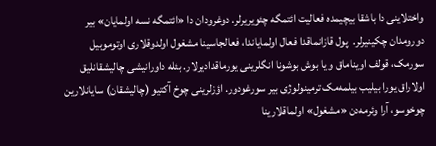واختلاينى دا باشقا بيچيمده فعاليت ائتمگه چئويريرلر. دوغرودان دا «ائتمگه نسه اولمايان» بير دورومدان چکينيرلر.  پول قازانماقدا فعال اولماياندا، فعالجاسينا مشغول اولدوقلارى اوتوموبيل سورمک، قولف اويناماق و يا بوش بوشونا انگلرينى يورماقداديرلار. بئله داورانيشى چاليشقانليق اولاراق يورا بيليب بيلمه‌مک ترمينولوژى بير سورغودور. اؤزلرينى چوخ آکتيو (چاليشقان) سايانلارين چوخوسو، آرا وئرمه‌دن «مشغول» اولماقلارينا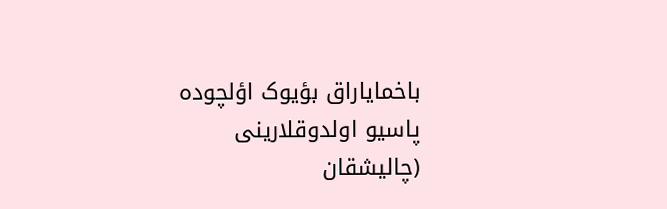باخماياراق بؤيوک اؤلچوده  پاسيو اولدوقلارينى (چاليشقان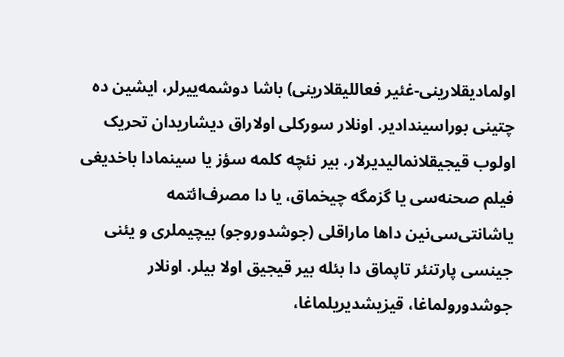اولماديقلارينى-غئير فعالليقلارينى) باشا دوشمه‌ييرلر، ايشين ده چتينى بوراسيندادير. اونلار سورکلى اولاراق ديشاريدان تحريک اولوب قيجيقلانماليديرلار. بير نئچه کلمه سؤز يا سينمادا باخديغى فيلم صحنه‌‌‌سى يا گزمگه چيخماق، يا دا مصرف‌ائتمه‌ ياشانتى‌سى‌نين داها ماراقلى (جوشدوروجو) بيچيملرى و يئنى جينسى پارتنئر تاپماق دا بئله بير قيجيق اولا بيلر. اونلار جوشدورولماغا، قيزيشديريلماغا،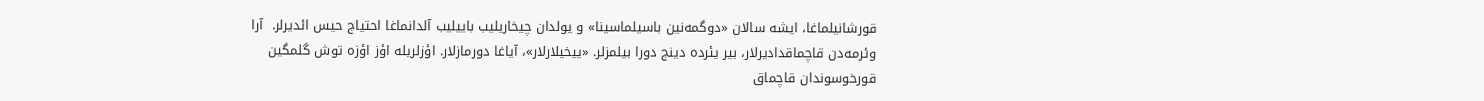قورشانيلماغا، ايشه سالان «دوگمه‌‌نين باسيلماسينا» و يولدان چيخاريليب باييليب آلدانماغا احتياج حيس ائديرلر.  آرا وئرمه‌دن قاچماقداديرلار، بير يئرده دينج دورا بيلمزلر. «ييخيلارلار»، آياغا دورمازلار. اؤزلريله اؤز اؤزه توش گلمگين قورخوسوندان قاچماق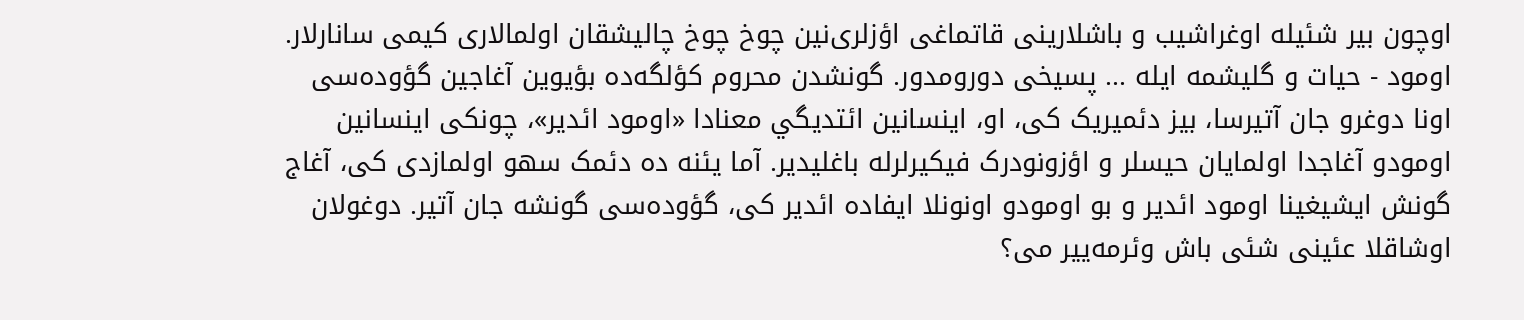اوچون بير شئيله اوغراشيب و باشلارينى قاتماغى اؤزلرى‌نين چوخ چوخ چاليشقان اولمالارى کيمى سانارلار.
اومود - حيات و گليشمه‌ ايله ... پسيخى دورومدور. گونشدن محروم کؤلگه‌ده بؤيوين آغاجين گؤوده‌سى اونا دوغرو جان آتيرسا، بيز دئميريک کى، او، اينسا‌نين ائتديگي معنادا «اومود ائدير»، چونکى اينسا‌نين اومودو آغاجدا اولمايان حيسلر و اؤزونودرک فيکيرلرله باغليدير. آما يئنه ده دئمک سهو اولمازدى کى، آغاج گونش ايشيغينا اومود ائدير و بو اومودو اونونلا ايفاده ائدير کى، گؤوده‌سى گونشه جان آتير. دوغولان اوشاقلا عئينى شئى باش وئرمه‌يير مى؟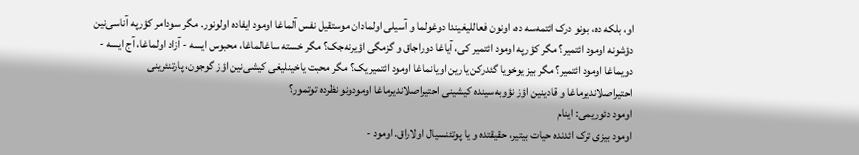او، بلکه ده، بونو درک ائتمه‌سه ده، اونون فعالليغيندا دوغولما و آسيلى اولمادان موستقيل نفس آلماغا اومود ايفاده اولونور. مگر سودامر کؤرپه آناسى‌نين دؤشونه اومود ائتمير؟ مگر کؤرپه اومود ائتمير کى، آياغا دوراجاق و گزمگى اؤيرنه‌جک؟ مگر خسته ساغالماغا، محبوس ايسه - آزاد اولماغا، آج ايسه - دويماغا اومود ائتمير؟ مگر بيز يوخويا گئدرکن يارين اويانماغا اومود ائتميريک؟ مگر محبت ياخينليغى کيشى‌نين اؤز گوجون، پارتنئرينى احتيراصلانديرماغا و قادينين اؤز نؤوبه‌سينده کيشينى احتيراصلانديرماغا اومودونو نظرده توتمور؟
اومود دئوريمى: اينام
اومود بيزى ترک ائدنده حيات بيتير، حقيقتده و يا پوتئنسيال اولاراق. اومود -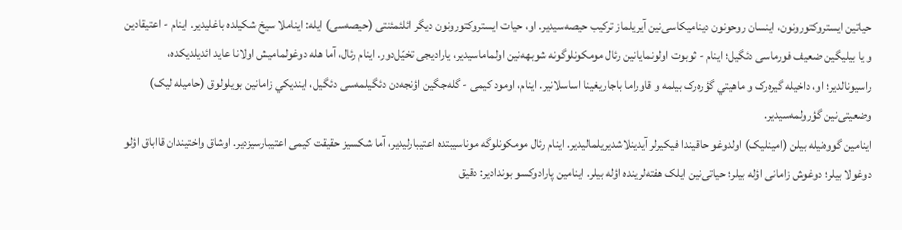حياتين ايستروکتورونون، اينسان روحونون ديناميکاسى‌نين آيريلماز ترکيب حيصه‌سيدير. او، حيات ايستروکتورونون ديگر ائلئمئنتى (حيصه‌سى) ايله: ايناملا سيخ شکيلده باغليدير. اينام - اعتيقادين و يا بيليگين ضعيف فورماسى دئگيل؛ اينام - ثوبوت اولونمايا‌نين رئال مومکونلوگونه شوبهه‌‌نين اولماماسيدير، ياراديجى تخيّل‌دور. اينام رئال، آما هله دوغولماميش اولانا عايد ائديلديکده، راسيونالدير؛ او، داخيله گيره‌رک و ماهيتي گؤره‌رک بيلمه و قاوراما باجاريغينا اساسلانير. اينام، اومود کيمى - گله‌جگين اؤنجه‌دن دئگيلمه‌سى دئگيل، اينديکي زاما‌نين بويلولوق (حاميله ليک) وضعيتى‌نين گؤرولمه‌سيدير.
اينامين گووه‌نيله بيلن (امينليک) اولدوغو حاقيندا فيکيرلر آيدينلاشديريلماليدير. اينام رئال مومکونلوگه موناسيبتده اعتيبارليدير، آما شکسيز حقيقت کيمى اعتيبارسيزدير. اوشاق واختيندان قااباق اؤلو دوغولا بيلر؛ دوغوش زامانى اؤله بيلر؛ حياتى‌نين ايلک هفته‌لرينده اؤله بيلر. اينامين پارادوکسو بوندادير: دقيق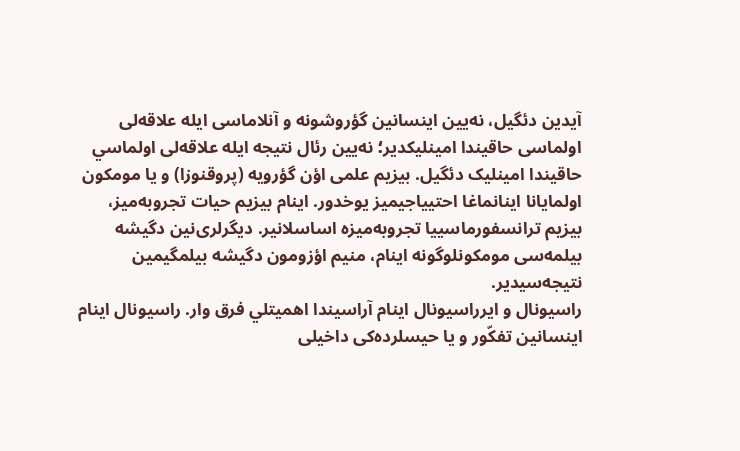آيدين دئگيل، نه‌يين اينسا‌نين گؤروشونه و آنلاماسى ايله علاقه‌لى اولماسى حاقيندا امينليکدير؛ نه‌يين رئال نتيجه ايله علاقه‌لى اولماسي حاقيندا امينليک دئگيل. بيزيم علمى اؤن گؤرويه (پروقنوزا) و يا مومکون اولمايانا اينانماغا احتيياجيميز يوخدور. اينام بيزيم حيات تجروبه‌ميز، بيزيم ترانسفورماسييا تجروبه‌ميزه اساسلانير. ديگرلرى‌نين دگيشه بيلمه‌سى مومکونلوگونه اينام، منيم اؤزومون دگيشه بيلمگيمين نتيجه‌سيدير.
راسيونال و ايرراسيونال اينام آراسيندا اهميتلي فرق وار. راسيونال اينام اينسا‌نين تفکّور و يا حيسلرده‌کى داخيلى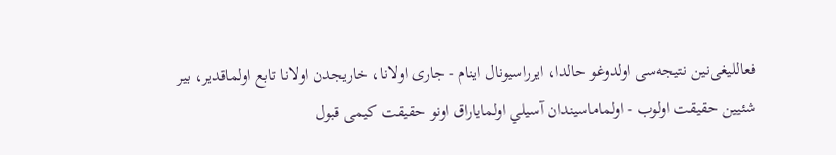فعالليغى‌نين نتيجه‌سى اولدوغو حالدا، ايرراسيونال اينام - جارى اولانا، خاريجدن اولانا تابع اولماقدير، بير شئيين حقيقت اولوب - اولماماسيندان آسيلي اولماياراق اونو حقيقت کيمى قبول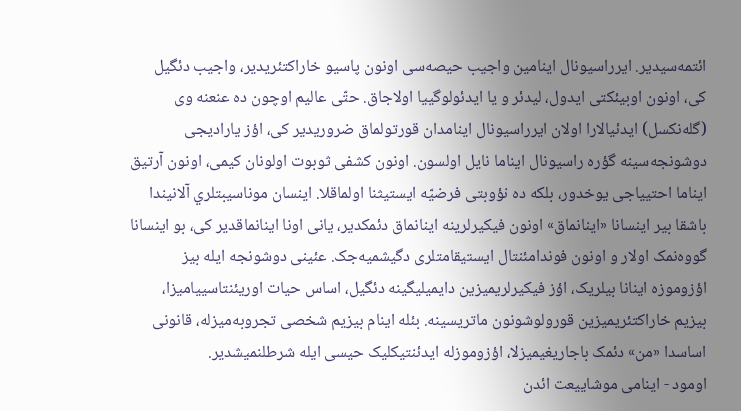ائتمه‌سيدير. ايرراسيونال اينامين واجيب حيصه‌سى اونون پاسيو خاراکتئريدير، واجيب دئگيل کى، اونون اوبيئکتى ايدول، ليدئر و يا ايدئولوگييا اولاجاق. حتّى عاليم اوچون ده عنعنه وى (گله‌نکسل) ايدئيالارا اولان ايرراسيونال اينامدان قورتولماق ضروريدير کى، اؤز ياراديجى دوشونجه‌سينه گؤره راسيونال ايناما نايل اولسون. اونون کشفى ثوبوت اولونان کيمى، اونون آرتيق ايناما احتيياجى يوخدور، بلکه ده نؤوبتى فرضيّه ايستيثنا اولماقلا. اينسان موناسيبتلري آلانيندا باشقا بير اينسانا «اينانماق» اونون فيکيرلرينه اينانماق دئمکدير، يانى اونا اينانماقدير کى، بو اينسانا گووه‌نمک اولار و اونون فوندامئنتال ايستيقامتلرى دگيشميه‌جک. عئينى دوشونجه ايله بيز اؤزوموزه اينانا بيلريک، اؤز فيکيرلريميزين دايميليگينه دئگيل، اساس حيات اوريئنتاسيياميزا، بيزيم خاراکتئريميزين قورولوشونون ماتريسينه. بئله اينام بيزيم شخصى تجروبه‌ميزله، قانونى اساسدا «من» دئمک باجاريغيميزلا، اؤزوموزله ايدئنتيکليک حيسى ايله شرطلنميشدير.
اومود - اينامى موشاييعت ائدن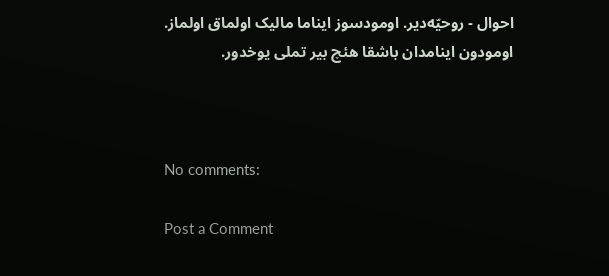احوال - روحيّه‌دير. اومودسوز ايناما ماليک اولماق اولماز. اومودون اينامدان باشقا هئچ بير تملى يوخدور.



No comments:

Post a Comment